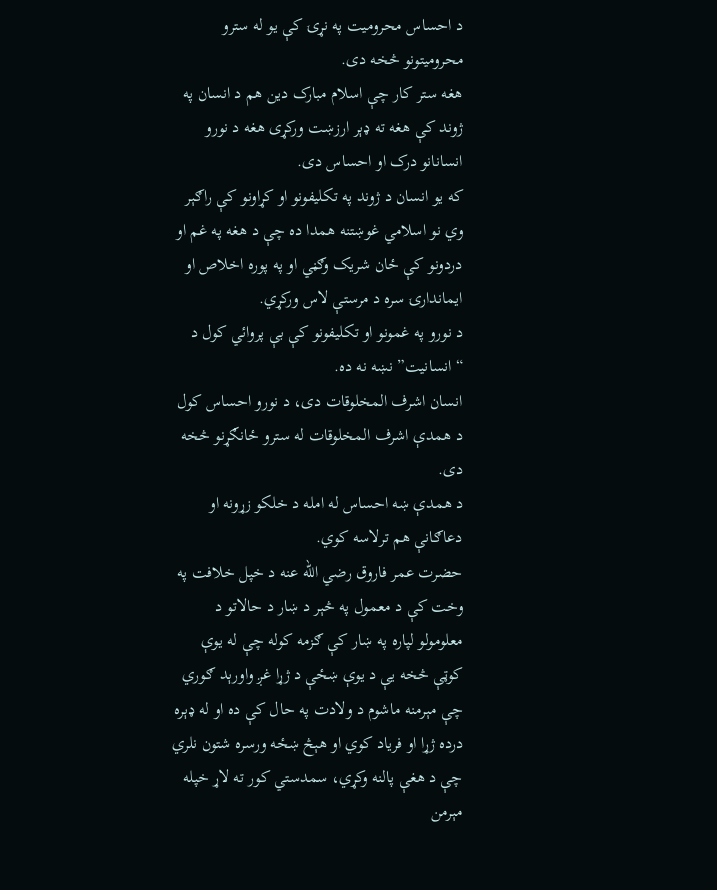د احساس محرومیت په نړۍ کې یو له سترو محرومیتونو څخه دی.
هغه ستر کار چې اسلام مبارک دین هم د انسان په ژوند کې هغه ته ډېر ارزښت ورکړی هغه د نورو انسانانو درک او احساس دی.
که یو انسان د ژوند په تکلیفونو او کړاونو کې راګېر وي نو اسلامي غوښتنه همدا ده چې د هغه په غم او دردونو کې ځان شریک وګڼي او په پوره اخلاص او ایماندارۍ سره د مرستې لاس ورکړي.
د نورو په غمونو او تکلیفونو کې بې پروائي کول د “انسانیت” نښه نه ده.
انسان اشرف المخلوقات دی، د نورو احساس کول د همدې اشرف المخلوقات له سترو ځانګړنو څخه دی.
د همدې ښه احساس له امله د خلکو زړونه او دعاګانې هم ترلاسه کوي.
حضرت عمر فاروق رضي الله عنه د خپل خلافت په وخت کې د معمول په څېر د ښار د حالاتو د معلومولو لپاره په ښار کې ګزمه کوله چې له یوې کوټې څخه یې د یوې ښځې د ژړا غږ واورېد ګوري چې مېرمنه ماشوم د ولادت په حال کې ده او له ډېره درده ژړا او فریاد کوي او هېڅ ښځه ورسره شتون نلري چې د هغې پالنه وکړي، سمدستي کور ته لاړ خپله مېرمن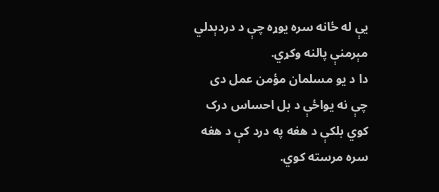يې له ځانه سره يوړه چې د دردېدلي مېرمنې پالنه وکړي.
دا د یو مسلمان مؤمن عمل دی چې نه یواځې د بل احساس درک کوي بلکې د هغه په درد کې د هغه سره مرسته کوي.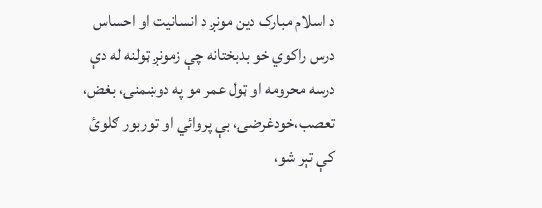د اسلام مبارک دین مونږ د انسانیت او احساس درس راکوي خو بدبختانه چې زمونږ ټولنه له دې درسه محرومه او ټول عمر مو په دوښمنۍ، بغض، تعصب،خودغرضۍ، بې پروائي او توربور ګلوئ کې تېر شو،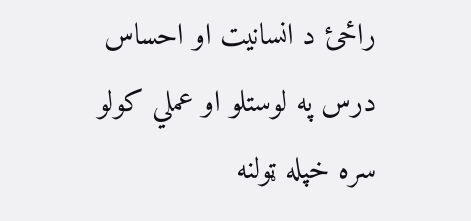راځئ د انسانیت او احساس درس په لوستلو او عملي کولو سره خپله ټولنه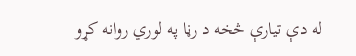له دې تیارې څخه د رڼا په لوري روانه کړو